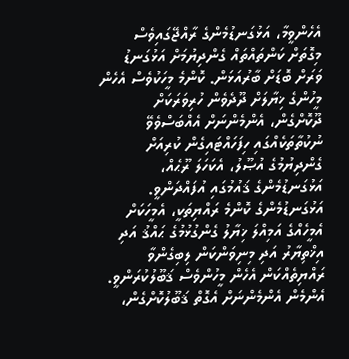އެހެންވީމާ، އަޅުގަނޑުމެންގެ ރާއްޖޭގައިވެސް މިގޮތަށް ކަންތައްތައް ގެންދިޔުމަށް އަޅުގަނޑު ވަރަށް ބޮޑަށް ބާރުއަޅަން. ކޮންމެ މީހަކުވެސް އެހެން މީހުންގެ ޚިޔާލަށް ދޫދެވެން ހުރިވަރަކަށް ދޫކޮށްގެން، އެންމެންނަށް އެއްބަސްވެވޭ ނުކުތާތަކެއްގައި ހިފަހައްޓައިގެން ކުރިއަށް ގެންދިޔުމުގެ އުޞޫލު، އެކަހަލަ ރޫޙެއް، އަޅުގަނޑުމެންގެ ޤައުމުގައި އުފައްދަންވީ. އަޅުގަނޑުމެންގެ ކޮންމެ ރައްޔިތަކީ، އެމީހަކަށް އެމީހެއްގެ އަމިއްލަ ޚިޔާލު ގެންގުޅުމުގެ ޙައްޤު އަދި އިޚްތިޔާރު އަދި މިނިވަންކަން ލިބިގެންވާ ރައްޔިތެއްކަން އެހެން މީހުންވެސް ޤަބޫލުކުރަންވީ. އެންމެން އެންމެންނަށް އެގޮތް ޤަބޫލުކޮށްގެން،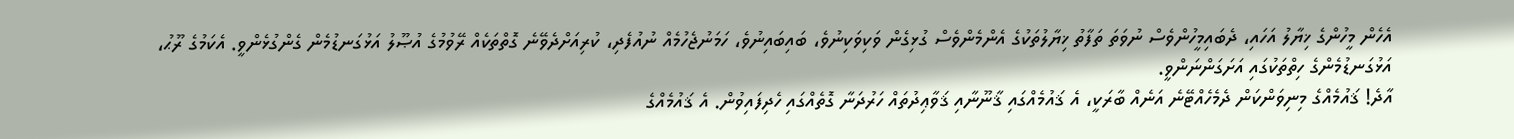އެހެން މީހުންގެ ޚިޔާލު އަހައި، ދެބައިމީހުންވެސް ނުވަތަ ތަފާތު ޚިޔާލުތަކުގެ އެންމެންވެސް ގުޅިގެން ވަކިވަކިނުވެ، ބައިބައިނުވެ، ހަމަނުޖެހުމެއް ނުއުފެދި، ކުރިއަށްދެވޭނެ ގޮތްތަކެއް ރޭވުމުގެ އުޞޫލު އަޅުގަނޑުމެން ގެންގުޅެންވީ. އެކަމުގެ ރޫޙު، އަޅުގަނޑުމެންގެ ހިތްތަކުގައި އަށަގަންނަންވީ.
އާދެ! ޤައުމެއްގެ މިނިވަންކަން ދެމެހެއްޓޭނެ އަނެއް ބާރަކީ، އެ ޤައުމެއްގައި ޤާނޫނާއި ޤަވާޢިދުތައް ހަރުދަނާ ގޮތެއްގައި ހެދިފައިވުން. އެ ޤައުމެއްގެ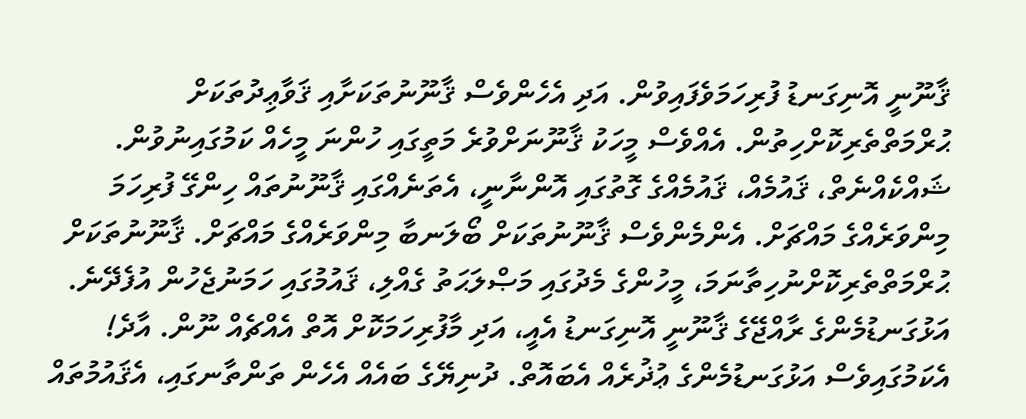ޤާނޫނީ އޮނިގަނޑު ފުރިހަމަވެފައިވުން. އަދި އެހެންވެސް ޤާނޫނުތަކަށާއި ޤަވާޢިދުތަކަށް ޙުރްމަތްތެރިކޮށްހިތުން. އެއްވެސް މީހަކު ޤާނޫނަށްވުރެ މަތީގައި ހުންނަ މީހެއް ކަމުގައިނުވުން. ޝައްކެއްނެތް، ޤައުމެއް، ޤައުމެއްގެ ގޮތުގައި އޮންނާނީ، އެތަނެއްގައި ޤާނޫނުތައް ހިންގޭ ފުރިހަމަ މިންވަރެއްގެ މައްޗަށް. އެންމެންވެސް ޤާނޫނުތަކަށް ބޯލަނބާ މިންވަރެއްގެ މައްޗަށް. ޤާނޫނުތަކަށް ޙުރްމަތްތެރިކޮށްނުހިތާނަމަ، މީހުންގެ މެދުގައި މަޞްލަޙަތު ގެއްލި، ޤައުމުގައި ހަމަނުޖެހުން އުފެދޭނެ.
އަޅުގަނޑުމެންގެ ރާއްޖޭގެ ޤާނޫނީ އޮނިގަނޑު އެއީ، އަދި މާފުރިހަމަކޮށް އޮތް އެއްޗެއް ނޫން. އާދެ! އެކަމުގައިވެސް އަޅުގަނޑުމެންގެ ޢުޛުރެއް އެބައޮތް. ދުނިޔޭގެ ބައެއް އެހެން ތަންތާނގައި، އެޤައުމުތައް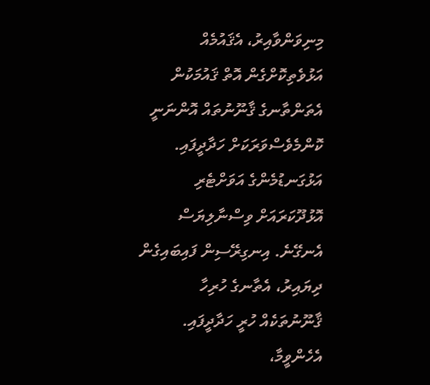މިނިވަންވާއިރު، އެޤައުމެއް އަޅުވެތިކޮށްގެން އޮތް ޤައުމަކުން އެތަންތާނގެ ޤާނޫނުތައް އޮންނަނީ ކޮންމެވެސްވަރަކަށް ހަދާދީފައި. އަޅުގަނޑުމެންގެ އަވަށްޓެރި އޮޅުދޫކަރައަށް ވިސްނާލިޔަސް އެނގޭނެ. އިނގިރޭސިން ފައިބައިގެން ދިޔައިރު، އެތާނގެ ހުރިހާ ޤާނޫނުތަކެއް ހުރީ ހަދާދީފައި. އެހެންވީމާ،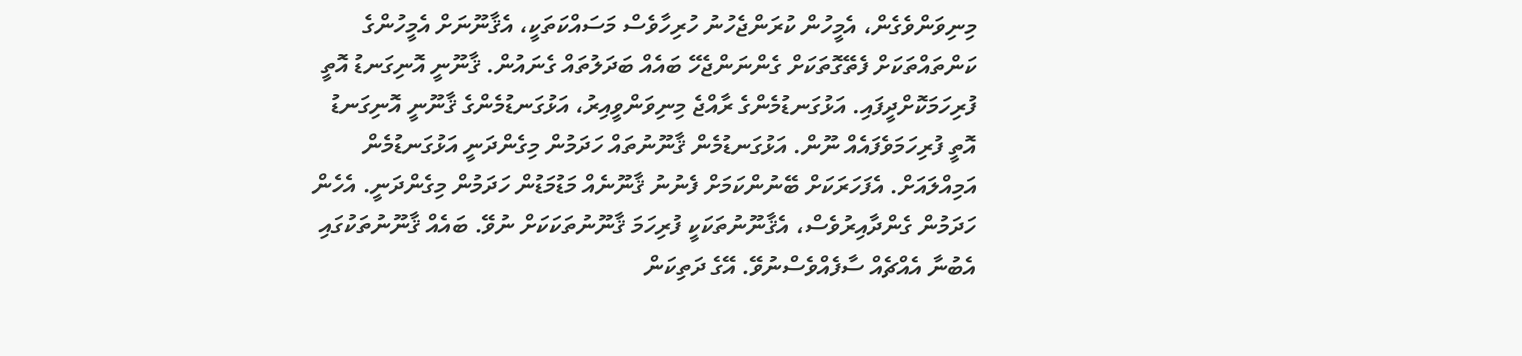މިނިވަންވެގެން، އެމީހުން ކުރަންޖެހުނު ހުރިހާވެސް މަސައްކަތަކީ، އެޤާނޫނަށް އެމީހުންގެ ކަންތައްތަކަށް ފެތޭގޮތަކަށް ގެންނަންޖެހޭ ބައެއް ބަދަލުތައް ގެނައުން. ޤާނޫނީ އޮނިގަނޑު އޮތީ ފުރިހަމަކޮށްދީފައި. އަޅުގަނޑުމެންގެ ރާއްޖެ މިނިވަންވީއިރު، އަޅުގަނޑުމެންގެ ޤާނޫނީ އޮނިގަނޑު އޮތީ ފުރިހަމަވެފައެއް ނޫން. އަޅުގަނޑުމެން ޤާނޫނުތައް ހަދަމުން މިގެންދަނީ އަޅުގަނޑުމެން އަމިއްލައަށް. އެފަހަރަކަށް ބޭނުންކަމަށް ފެނުނު ޤާނޫނެއް މަޑުމަޑުން ހަދަމުން މިގެންދަނީ. އެހެން ހަދަމުން ގެންދާއިރުވެސް، އެޤާނޫނުތަކަކީ ފުރިހަމަ ޤާނޫނުތަކަކަށް ނުވޭ. ބައެއް ޤާނޫނުތަކުގައި އެބުނާ އެއްޗެއް ސާފެއްވެސްނުވޭ. އޭގެ ދަތިކަން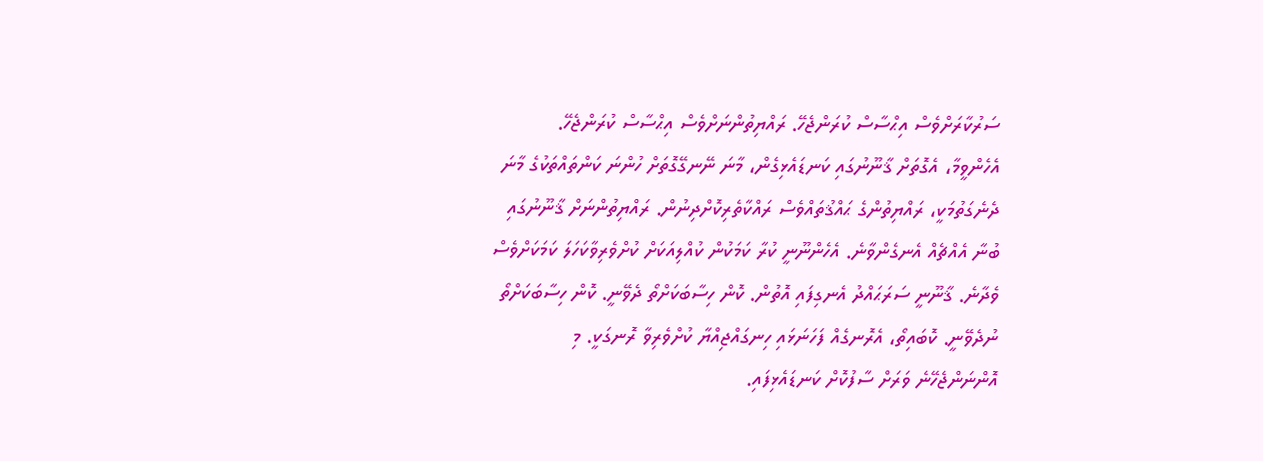ސަރުކާރަށްވެސް އިޙްސާސް ކުރަންޖެހޭ. ރައްޔިތުންނަށްވެސް އިޙްސާސް ކުރަންޖެހޭ.
އެހެންވީމާ، އެގޮތަށް ޤާނޫނުގައި ކަނޑައެޅިގެން، މާނަ ނޭނގޭގޮތަށް ހުންނަ ކަންތައްތަކުގެ މާނަ ދެނެގަތުމަކީ، ރައްޔިތުންގެ ޙައްޤުތައްވެސް ރައްކާތެރިކޮށްދިނުން. ރައްޔިތުންނަށް ޤާނޫނުގައި ބުނާ އެއްޗެއް އެނގެންވާނެ. އެހެންނޫނީ ކުރާ ކަމަކުން ކުއްލިއަކަށް ކުށްވެރިވާކަހަލަ ކަމަކަށްވެސް ވެދާނެ. ޤާނޫނީ ސަރަޙައްދު އެނގިފައި އޮތުން. ކޮން ހިސާބަކަށްތޯ ދެވޭނީ. ކޮން ހިސާބަކަށްތޯ ނުދެވޭނީ. ކޮބައިތޯ، އެރޮނގެއް ފަހަނަޅައި ހިނގައްޖިއްޔާ ކުށްވެރިވާ ރޮނގަކީ. މި އޮންނަންޖެހޭނެ ވަރަށް ސާފުކޮށް ކަނޑައެޅިފައި.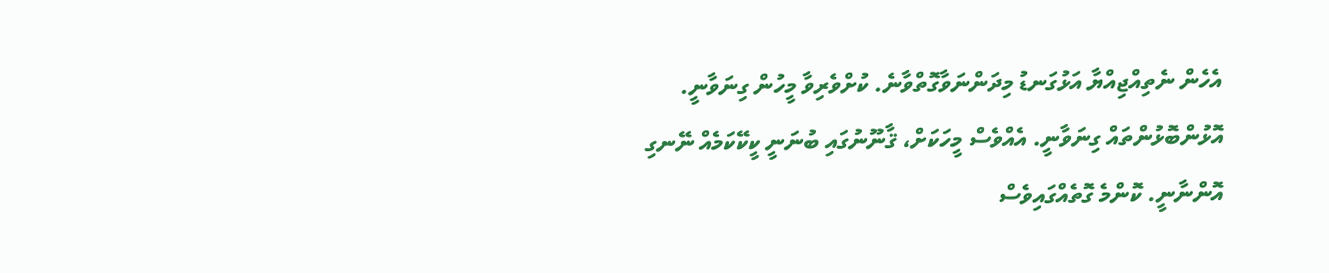އެހެން ނެތިއްޖިއްޔާ އަޅުގަނޑު މިދަންނަވާގޮތްވާނެ. ކުށްވެރިވާ މީހުން ގިނަވާނީ. އޮޅުންބޮޅުންތައް ގިނަވާނީ. އެއްވެސް މީހަކަށް، ޤާނޫނުގައި ބުނަނީ ކީކޭކަމެއް ނޭނގި އޮންނާނީ. ކޮންމެ ގޮތެއްގައިވެސް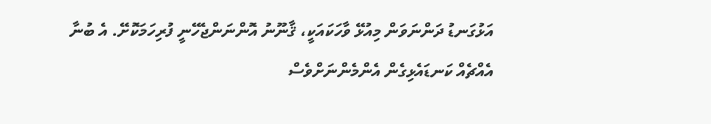އަޅުގަނޑު ދަންނަވަން މިއުޅޭ ވާހަކައަކީ، ޤާނޫނު އޮންނަންޖެހޭނީ ފުރިހަމަކޮށޭ. އެ ބުނާ އެއްޗެއް ކަނޑައެޅިގެން އެންމެންނަށްވެސް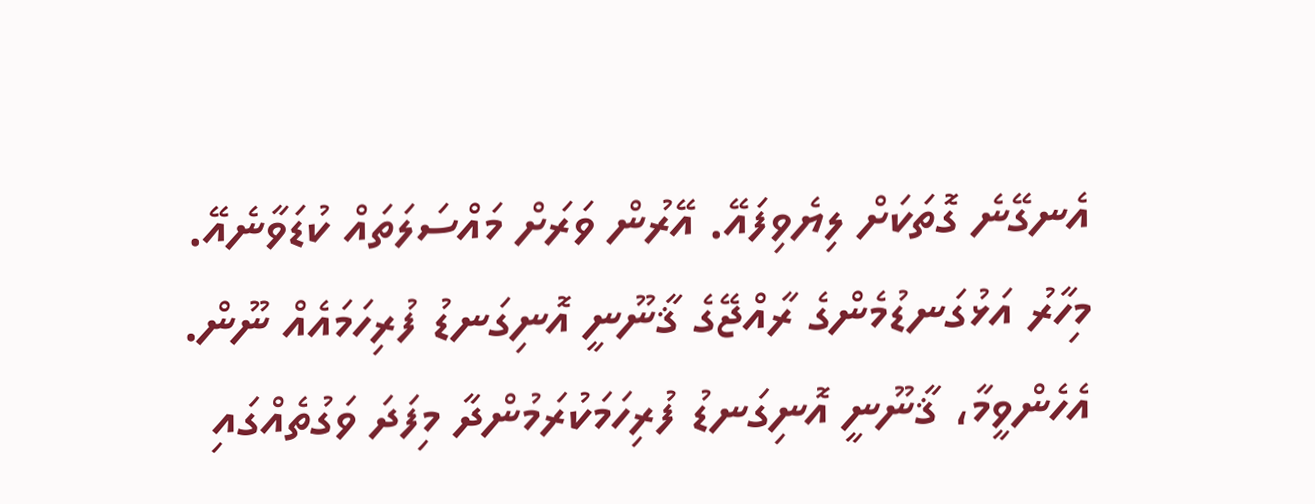އެނގޭނެ ގޮތަކަށް ލިޔެވިފައޭ. އޭރުން ވަރަށް މައްސަލަތައް ކުޑަވާނެއޭ. މިހާރު އަޅުގަނޑުމެންގެ ރާއްޖޭގެ ޤާނޫނީ އޮނިގަނޑު ފުރިހަމައެއް ނޫން. އެހެންވީމާ، ޤާނޫނީ އޮނިގަނޑު ފުރިހަމަކުރަމުންދާ މިފަދަ ވަގުތެއްގައި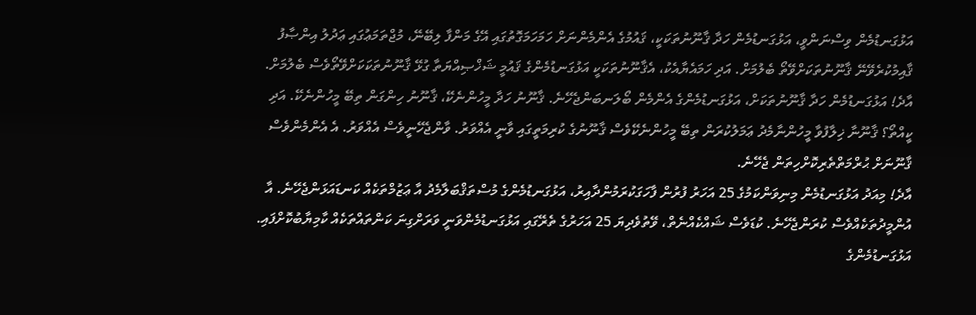އަޅުގަނޑުމެން ވިސްނަންވީ، އަޅުގަނޑުމެން ހަދާ ޤާނޫނުތަކަކީ، ޤައުމުގެ އެންމެންނަށް ހަމަހަމަގޮތުގައި އޭގެ މަންފާ ލިބޭނޭ، މުޖްތަމަޢުގައި ޢަދުލު އިންޞާފު ޤާއިމުކުރެވޭނޭ ޤާނޫނުތަކަށްވޭތޯ ބެލުމަށް. އަދި ހަމައެޔާއެކު، އެޤާނޫނުތަކަކީ އަޅުގަނޑުމެންގެ ޤައުމީ ޝަޚްޞިއްޔަތާ ގުޅޭ ޤާނޫނުތަކަކަށްވޭތޯވެސް ބެލުމަށް.
އާދެ! އަޅުގަނޑުމެން ހަދާ ޤާނޫނުތަކަށް، އަޅުގަނޑުމެންގެ އެންމެން ބޯލަނބަންޖެހޭނެ. ޤާނޫނު ހަދާ މީހުންނެކޭ، ޤާނޫނު ހިންގަން ތިބޭ މީހުންނެކޭ. އަދި ކީއްތޯ؟ ޤާނޫނާ ޚިލާފުވާ މީހުންނާމެދު ޢަމަލުކުރަން ތިބޭ މީހުންނެކޭވެސް ޤާނޫނުގެ ކުރިމަތީގައި ވާނީ އެއްވަރު. ވާންޖެހޭނީވެސް އެއްވަރު. އެ އެންމެންވެސް ޤާނޫނަށް ޙުރްމަތްތެރިކޮށްހިތަން ޖެހޭނެ.
އާދެ! މިއަދު އަޅުގަނޑުމެން މިނިވަންކަމުގެ 25 އަހަރު ފުރުން ފާހަގަކުރަމުންދާއިރު، އަޅުގަނޑުމެންގެ މުސްތަޤްބަލާމެދު އާ ޢަޒުމްތަކެއް ކަނޑައަޅަންޖެހޭނެ. އާ އުންމީދުތަކެއްވެސް ކުރަންޖެހޭނެ. ކުޑަވެސް ޝައްކެއްނެތް، ވޭތުވެދިޔަ 25 އަހަރުގެ ތެރޭގައި އަޅުގަނޑުމެންވަނީ ވަރަށްގިނަ ކަންތައްތަކެއް ކާމިޔާބުކޮށްފައި. އަޅުގަނޑުމެންގެ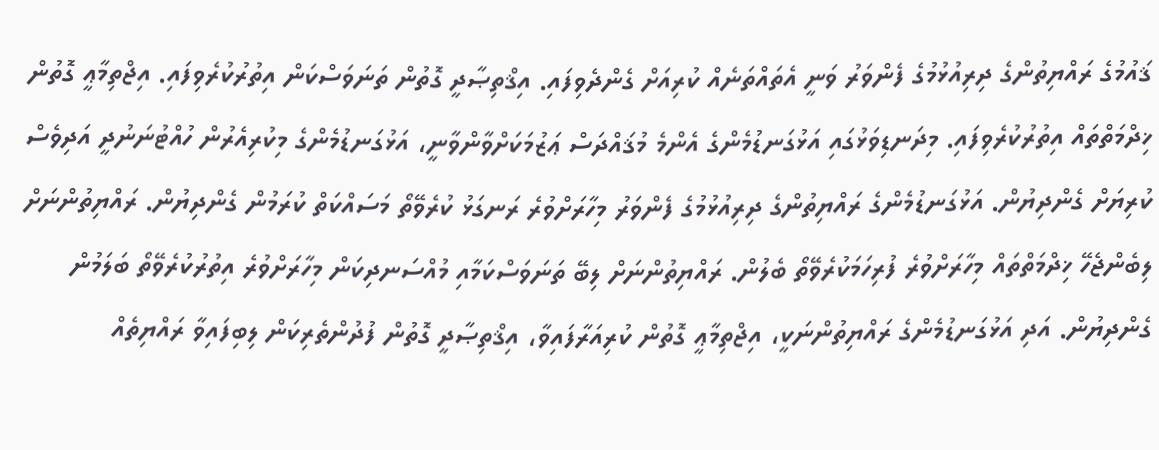ޤައުމުގެ ރައްޔިތުންގެ ދިރިއުޅުމުގެ ފެންވަރު ވަނީ އެތައްތަނެއް ކުރިއަށް ގެންދެވިފައި. އިޤްތިޞާދީ ގޮތުން ތަނަވަސްކަން އިތުރުކުރެވިފައި. އިޖްތިމާޢީ ގޮތުން ޚިދްމަތްތައް އިތުރުކުރެވިފައި. މިދަނޑިވަޅުގައި އަޅުގަނޑުމެންގެ އެންމެ މުޤައްދަސް ޢަޒުމަކަށްވާންވާނީ، އަޅުގަނޑުމެންގެ މިކުރިއެރުން ހުއްޓުނަނުދީ އަދިވެސް ކުރިޔަށް ގެންދިޔުން. އަޅުގަނޑުމެންގެ ރައްޔިތުންގެ ދިރިއުޅުމުގެ ފެންވަރު މިހާރަށްވުރެ ރަނގަޅު ކުރެވޭތޯ މަސައްކަތް ކުރަމުން ގެންދިޔުން. ރައްޔިތުންނަށް ލިބެންޖެހޭ ޚިދްމަތްތައް މިހާރަށްވުރެ ފުރިހަމަކުރެވޭތޯ ބެލުން. ރައްޔިތުންނަށް ލިބޭ ތަނަވަސްކަމާއި މުއްސަނދިކަން މިހާރަށްވުރެ އިތުރުކުރެވޭތޯ ބަލަމުން ގެންދިޔުން. އަދި އަޅުގަނޑުމެންގެ ރައްޔިތުންނަކީ، އިޖްތިމާޢީ ގޮތުން ކުރިއަރާފައިވާ، އިޤްތިޞާދީ ގޮތުން ފުދުންތެރިކަން ލިބިފައިވާ ރައްޔިތެއް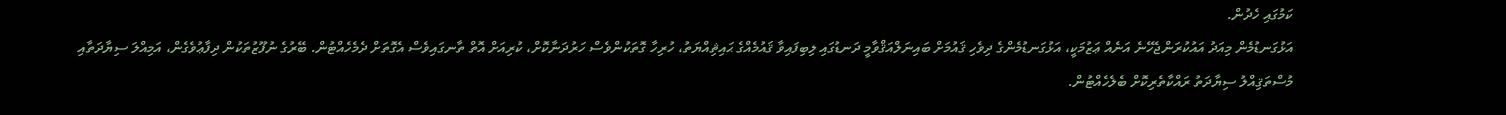ކަމުގައި ހެދުން.
އަޅުގަނޑުމެން މިއަދު އައުކުރަންޖެހޭނެ އަނެއް ޢަޒުމަކީ، އަޅުގަނޑުމެންގެ ދިވެހި ޤައުމަށް ބައިނަލްއަޤްވާމީ ދަނޑުގައި ލިބިފައިވާ ޤައުމެއްގެ ޙައިޘިއްޔަތު، ހުރިހާ ގޮތަކުންވެސް ހަރުދަނާކޮށް، ކުރިއަށް އޮތް ތާނގައިވެސް އެގޮތަށް ދެމެހެއްޓުން. ބޭރުގެ ނުފޫޒުތަކުން ދިފާޢުވެގެން، އަމިއްލަ ސިޔާދަތާއި މުސްތަޤިއްލު ސިޔާދަތު ރައްކާތެރިކޮށް ބެލެހެއްޓުން.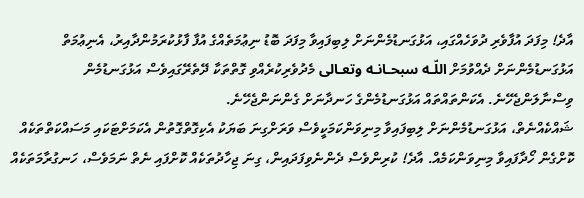އާދެ! މިފަދަ އުފާވެރި ދުވަހެއްގައި، އަޅުގަނޑުމެންނަށް ލިބިފައިވާ މިފަދަ ބޮޑު ނިޢުމަތެއްގެ އުފާ ފާޅުކުރަމުންދާއިރު، އެނިޢުމަތް އަޅުގަނޑުމެންނަށް ދެއްވުމަށް اللّـه سبحـانـه وتعـالى މެދުވެރިކުރެއްވި ގޮތްތަކާ ދޭތެރޭގައިވެސް އަޅުގަނޑުމެން ވިސްނާލަންޖެހޭނެ. އެކަންތައްތައް އަޅުގަނޑުމެންގެ ހަނދާނަށް ގެންނަންޖެހޭނެ.
ޝައްކެއްނެތް، އަޅުގަނޑުމެންނަށް ލިބިފައިވާ މިނިވަންކަމަކީވެސް ވަރަށްގިނަ ބަޔަކު އެކިގޮތްގޮތުން އެކަމަށްޓަކައި މަސައްކަތްތަކެއް ކޮށްގެން ހޯދާފައިވާ މިނިވަންކަމެއް. އާދެ! ކުރިންވެސް ދެންނެވިފަދައިން، ގިނަ ޖިހާދުތަކެއް ކޮށްފައި ނެތް ނަމަވެސް، ހަނގުރާމަތަކެއް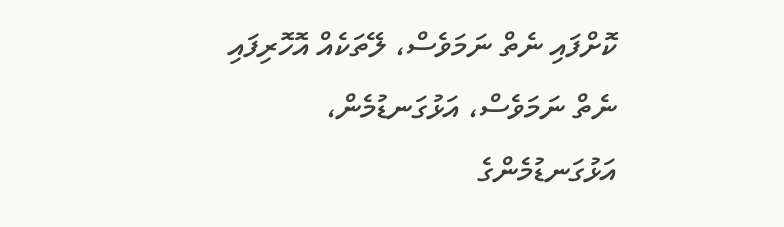ކޮށްފައި ނެތް ނަމަވެސް، ލޭތަކެއް އޮހޮރިފައި ނެތް ނަމަވެސް، އަޅުގަނޑުމެން، އަޅުގަނޑުމެންގެ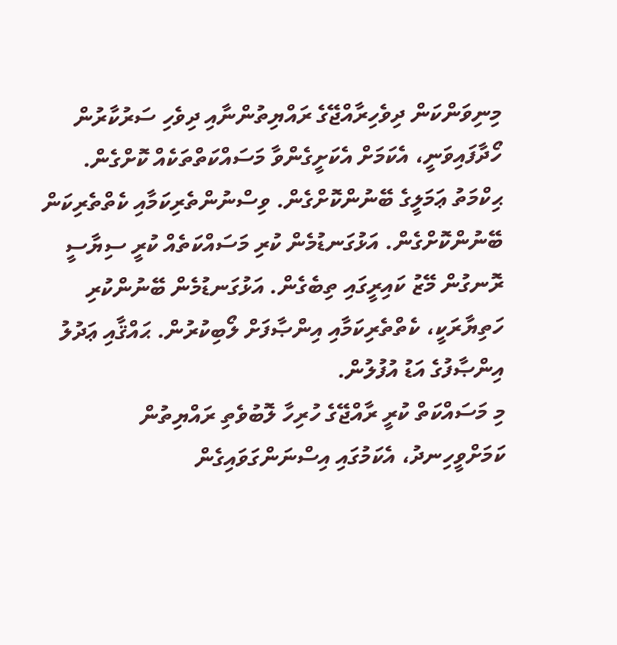މިނިވަންކަން ދިވެހިރާއްޖޭގެ ރައްޔިތުންނާއި ދިވެހި ސަރުކާރުން ހޯދާފައިވަނީ، އެކަމަށް އެކަށީގެންވާ މަސައްކަތްތަކެއް ކޮށްގެން. ޙިކްމަތު ޢަމަލީގެ ބޭނުންކޮށްގެން. ވިސްނުންތެރިކަމާއި ކެތްތެރިކަން ބޭނުންކޮށްގެން. އަޅުގަނޑުމެން ކުރި މަސައްކަތެއް ކުރީ ސިޔާސީ ރޮނގުން މޭޒު ކައިރީގައި ތިބެގެން. އަޅުގަނޑުމެން ބޭނުންކުރި ހަތިޔާރަކީ، ކެތްތެރިކަމާއި އިންޞާފަށް ލޯބިކުރުން. ޙައްޤާއި ޢަދުލު އިންޞާފުގެ އަޑު އުފުލުން.
މި މަސައްކަތް ކުރީ ރާއްޖޭގެ ހުރިހާ ލޮބުވެތި ރައްޔިތުން ކަމަށްވީހިނދު، އެކަމުގައި އިސްނަންގަވައިގެން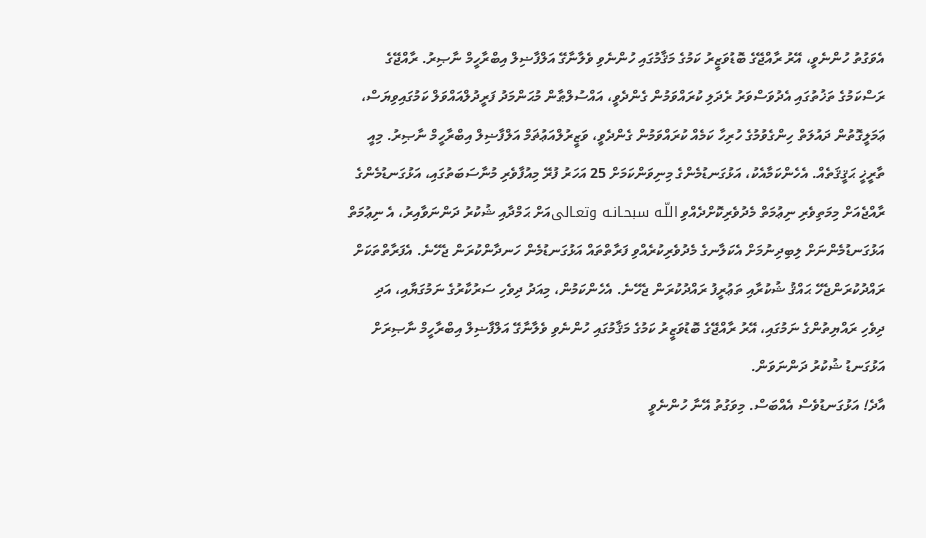އެވަގުތު ހުންނެވީ، އޭރު ރާއްޖޭގެ ބޮޑުވަޒީރު ކަމުގެ މަޤާމުގައި ހުންނެވި ވެލާނާގޭ އަލްފާޟިލް އިބްރާހީމް ނާޞިރު. ރާއްޖޭގެ ރަސްކަމުގެ ތަޚުތުގައި އެދުވަސްވަރު ރެދަލި ކުރައްވަމުން ގެންދެވީ، އައްސުލްޠާން މުޙަންމަދު ފަރީދުލްއައްވަލް ކަމުގައިވިޔަސް، ޢަމަލީގޮތުން ދައުލަތް ހިންގެވުމުގެ ހުރިހާ ކަމެއް ކުރައްވަމުން ގެންދެވީ، ވަޒީރުލްއަޢުޡަމް އަލްފާޟިލް އިބްރާހީމް ނާޞިރު. މިއީ ތާރީޚީ ޙަޤީޤަތެއް. އެހެންކަމާއެކު، އަޅުގަނޑުމެންގެ މިނިވަންކަމަށް 25 އަހަރު ފުރޭ މިއުފާވެރި މުނާސަބަތުގައި، އަޅުގަނޑުމެންގެ ރާއްޖެއަށް މިމަތިވެރި ނިޢުމަތް މެދުވެރިކޮށްދެއްވި اللّـه سبحـانـه وتعـالىއަށް ޙަމްދާއި ޝުކުރު ދަންނަވާއިރު، އެ ނިޢުމަތް އަޅުގަނޑުމެންނަށް ލިބިދިނުމަށް އެކަލާނގެ މެދުވެރިކުރެއްވި ފަރާތްތައް އަޅުގަނޑުމެން ހަނދާންކުރަން ޖެހޭނެ. އެފަރާތްތަކަށް ރައްދުކުރަންޖެހޭ ޙައްޤު ޝުކުރާއި ތަޢުރީފު ރައްދުކުރަން ޖެހޭނެ. އެހެންކަމުން، މިއަދު ދިވެހި ސަރުކާރުގެ ނަމުގަޔާއި، އަދި ދިވެހި ރައްޔިތުންގެ ނަމުގައި، އޭރު ރާއްޖޭގެ ބޮޑުވަޒީރު ކަމުގެ މަޤާމުގައި ހުންނެވި ވެލާނާގޭ އަލްފާޟިލް އިބްރާހީމް ނާޞިރަށް އަޅުގަނޑު ޝުކުރު ދަންނަވަން.
އާދެ! އަޅުގަނޑުވެސް އެއްބަސް. މިވަގުތު އޭނާ ހުންނެވީ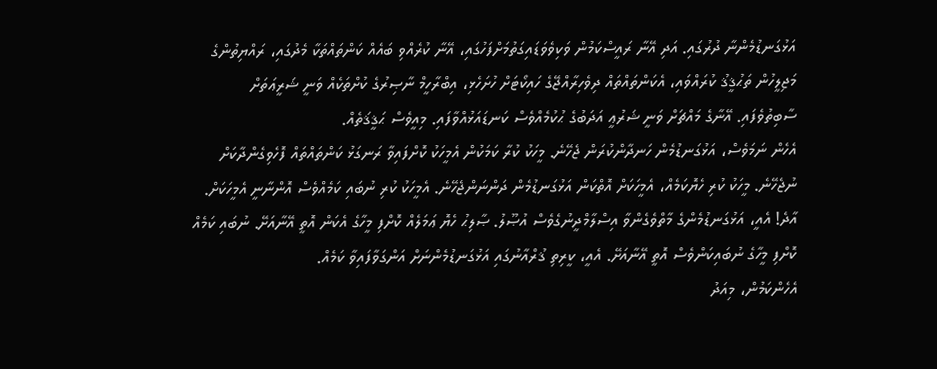އަޅުގަނޑުމެންނާ ދުރުގައި. އަދި އޭނާ ރައީސްކަމުން ވަކިވެވަޑައިގަތުމަށްފަހުގައި، އޭނާ ކުރެއްވި ބައެއް ކަންތައްތަކާ މެދުގައި، ރައްޔިތުންގެ މަޖިލީހުން ތަޙުޤީޤު ކުރައްވައި، އެކަންތައްތައް ދިވެހިރާއްޖޭގެ ހައިކޯޓަށް ހުށަހެޅި، އިބްރާހީމް ނާޞިރުގެ ކުށްތަކެއް ވަނީ ޝަރީޢަތަށް ސާބިތުވެފައި. އޭނާގެ މައްޗަށް ވަނީ ޝަރުޢީ އަދަބުގެ ޙުކުމެއްވެސް ކަނޑައަޅުއްވާފައި. މިއީވެސް ޙަޤީޤަތެއް.
އެހެން ނަމަވެސް، އަޅުގަނޑުމެން ހަނދާންކުރަން ޖެހޭނެ. މީހަކު ކުރާ ކަމަކުން އެމީހަކު ކޮށްފައިވާ ރަނގަޅު ކަންތައްތައް ފޮހެވިގެންދާކަށް ނުޖެހޭނެ. މީހަކު ކުރި ހެޔޮކަމެއް، އެމީހަކަށް އޮތްކަން އަޅުގަނޑުމެން ދަންނަންޖެހޭނެ. އެމީހަކު ކުރި ނުބައި ކަމެއްވެސް އޮންނާނީ އެމީހަކަށް. އާދެ! އެއީ، އަޅުގަނޑުމެންގެ މާތްވެގެންވާ އިސްލާމްދީނުގެވެސް އުޞޫލު. ޞާލިޙު ހެޔޮ ޢަމަލެއް ކޮށްފި މީހާގެ އެކަން އޮތީ އޭނާއަށޭ. ނުބައި ކަމެއް ކޮށްފި މީހާގެ ނުބައިކަންވެސް އޮތީ އޭނާއަށޭ. އެއީ، ކީރިތި ޤުރްއާނުގައި އަޅުގަނޑުމެންނަށް އަންގަވާފައިވާ ކަމެއް.
އެހެންކަމުން، މިއަދު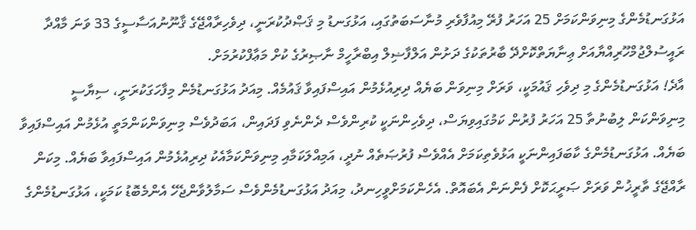އަޅުގަނޑުމެންގެ މިނިވަންކަމަށް 25 އަހަރު ފުރޭ މިއުފާވެރި މުނާސަބަތުގައި، އަޅުގަނޑު މި ޤަޞްދުކުރަނީ، ދިވެހިރާއްޖޭގެ ޤާނޫނުއަސާސީގެ 33 ވަނަ މާއްދާ ރައީސުލްޖުމްހޫރިއްޔާއަށް ޢިނާޔަތްކޮށްދޭ ބާރުތަކުގެ ދަށުން އަލްފާޟިލް އިބްރާހީމް ނާޞިރުގެ ކުށް މަޢާފްކުރުމަށް.
އާދެ! އަޅުގަނޑުމެންގެ މި ދިވެހި ޤައުމަކީ، ވަރަށް މިނިވަން ބަޔެއް ދިރިއުޅެމުން އައިސްފައިވާ ޤައުމެއް. މިއަދު އަޅުގަނޑުމެން މިފާހަގަކުރަނީ، ސިޔާސީ މިނިވަންކަން ލިބުނުތާ 25 އަހަރު ފުރުން ކަމުގައިވިޔަސް، ދިވެހިންނަކީ ކުރިންވެސް ދެންނެވި ފަދައިން، އަބަދުވެސް މިނިވަންކަންމަތީ އުޅެމުން އައިސްފައިވާ ބަޔެއް. އަޅުގަނޑުމެންގެ ކާބަފައިންނަކީ އަޅުވެތިކަމަށް އެއްވެސް ފުރުޞަތެއް ނުދީ، އަމިއްލަކަމާއި މިނިވަންކަމާއެކު ދިރިއުޅެމުން އައިސްފައިވާ ބަޔެއް. މިކަން ރާއްޖޭގެ ތާރީޚުން ވަރަށް ޞަރީޙަކޮށް ފެންނަން އެބައޮތް. އެހެންކަމަށްވީހިނދު، މިއަދު އަޅުގަނޑުމެންވެސް ސަމާލުވާންޖެހޭ އެންމެބޮޑު ކަމަކީ، އަޅުގަނޑުމެންގެ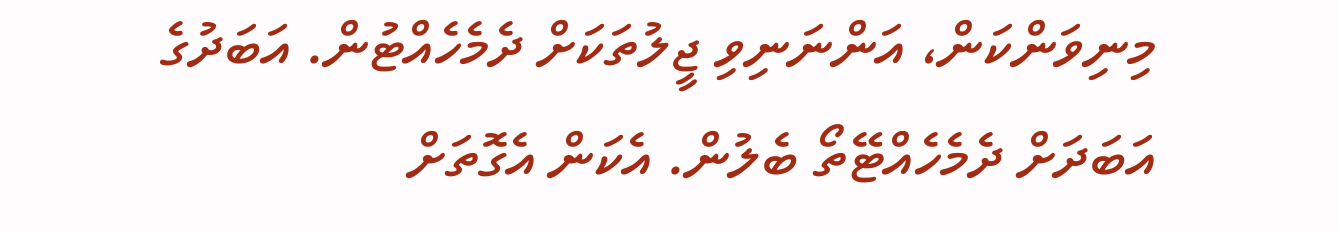މިނިވަންކަން، އަންނަނިވި ޖީލުތަކަށް ދެމެހެއްޓުން. އަބަދުގެ އަބަދަށް ދެމެހެއްޓޭތޯ ބެލުން. އެކަން އެގޮތަށް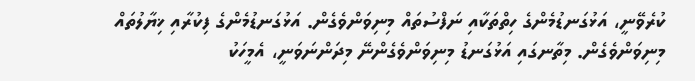ކުރެވޭނީ، އަޅުގަނޑުމެންގެ ހިތްތަކާއި ނަފްސުތައް މިނިވަންވެގެން. އަޅުގަނޑުމެންގެ ފިކުރާއި ޚިޔާލުތައް މިނިވަންވެގެން. މިތާނގައި އަޅުގަނޑު މިނިވަންވެގެންނޭ މިދަންނަވަނީ، އެމީހަކު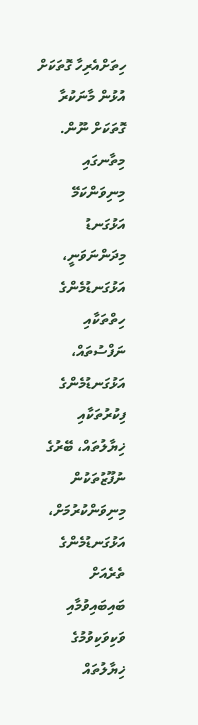ހިތަށްއެރިހާ ގޮތަކަށް އުޅުން މާނަކުރާ ގޮތަކަށް ނޫން. މިތާނގައި މިނިވަންކަމޭ އަޅުގަނޑު މިދަންނަވަނީ، އަޅުގަނޑުމެންގެ ހިތްތަކާއި ނަފްސުތައް، އަޅުގަނޑުމެންގެ ފިކުރުތަކާއި ޚިޔާލުތައް، ބޭރުގެ ނުފޫޒުތަކުން މިނިވަންކުރުމަށް، އަޅުގަނޑުމެންގެ ތެރެއަށް ބައިބައިވުމާއި ވަކިވަކިވުމުގެ ޚިޔާލުތައް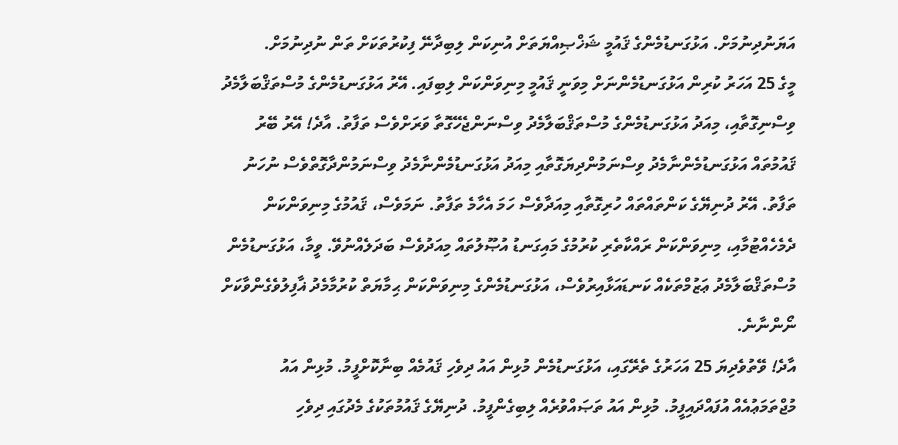އަޔަނުދިނުމަށް. އަޅުގަނޑުމެންގެ ޤައުމީ ޝަޚްޞިއްޔަތަށް އުނިކަން ލިބިދާނޭ ފިކުރުތަކަށް ތަން ނުދިނުމަށް.
މީގެ 25 އަހަރު ކުރިން އަޅުގަނޑުމެންނަށް މިވަނީ ޤައުމީ މިނިވަންކަން ލިބިފައި. އޭރު އަޅުގަނޑުމެންގެ މުސްތަޤްބަލާމެދު ވިސްނިގޮތާއި، މިއަދު އަޅުގަނޑުމެންގެ މުސްތަޤްބަލާމެދު ވިސްނަންޖެހޭގޮތާ ވަރަށްވެސް ތަފާތު. އާދެ! އޭރު ބޭރު ޤައުމުތައް އަޅުގަނޑުމެންނާމެދު ވިސްނަމުންދިޔަގޮތާއި މިއަދު އަޅުގަނޑުމެންނާމެދު ވިސްނަމުންދާގޮތްވެސް ނުހަނު ތަފާތު. އޭރު ދުނިޔޭގެ ކަންތައްތައް ހުރިގޮތާއި މިއަދާވެސް ހަމަ އެހާމެ ތަފާތު. ނަމަވެސް، ޤައުމުގެ މިނިވަންކަން ދެމެހެއްޓުމާއި، މިނިވަންކަން ރައްކާތެރި ކުރުމުގެ މައިގަނޑު އުޞޫލުތައް މިއަދުވެސް ބަދަލެއްނުވޭ. ވީމާ، އަޅުގަނޑުމެން މުސްތަޤްބަލާމެދު ޢަޒުމްތަކެއް ކަނޑައަޅާއިރުވެސް، އަޅުގަނޑުމެންގެ މިނިވަންކަން ޙިމާޔަތް ކުރުމާމެދު ޣާފިލުވެގެންވާކަށް ނޯންނާނެ.
އާދެ! ވޭތުވެދިޔަ 25 އަހަރުގެ ތެރޭގައި، އަޅުގަނޑުމެން މުޅިން އައު ދިވެހި ޤައުމެއް ބިނާކޮށްފީމު. މުޅިން އައު މުޖްތަމަޢުއެއް އުފައްދައިފީމު. މުޅިން އައު ތަޞައްވުރެއް ލިބިގެންފީމު. ދުނިޔޭގެ ޤައުމުތަކުގެ މެދުގައި ދިވެހި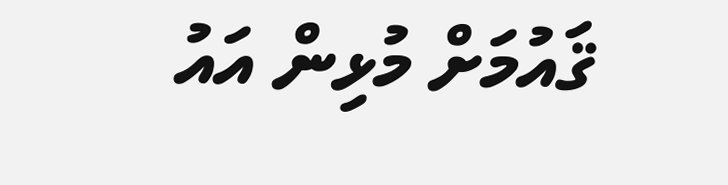ޤައުމަށް މުޅިން އައު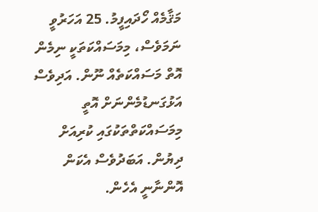މަޤާމެއް ހޯދައިފީމު. 25 އަހަރުވީ ނަމަވެސް، މިމަސައްކަތަކީ ނިމެން އޮތް މަސައްކަތެއް ނޫން. އަދިވެސް އަޅުގަނޑުމެންނަށް އޮތީ މިމަސައްކަތްތަކުގައި ކުރިއަށް ދިޔުން. އަބަދުވެސް އެކަން އޮންނާނީ އެހެން.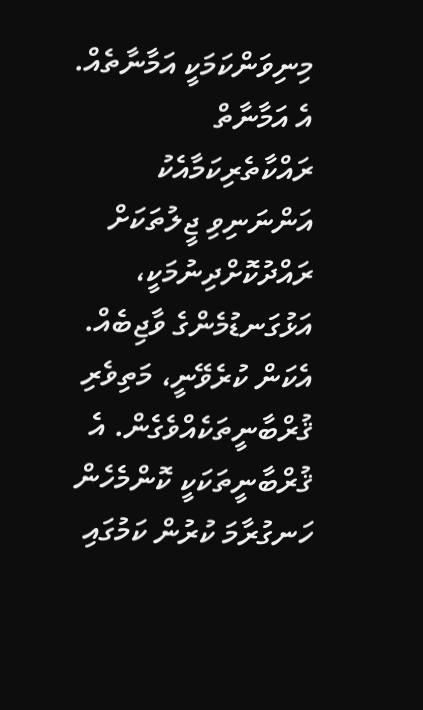މިނިވަންކަމަކީ އަމާނާތެއް. އެ އަމާނާތް ރައްކާތެރިކަމާއެކު އަންނަނިވި ޖީލުތަކަށް ރައްދުކޮށްދިނުމަކީ، އަޅުގަނޑުމެންގެ ވާޖިބެއް. އެކަން ކުރެވޭނީ، މަތިވެރި ޤުރްބާނީތަކެއްވެގެން. އެ ޤުރްބާނީތަކަކީ ކޮންމެހެން ހަނގުރާމަ ކުރުން ކަމުގައި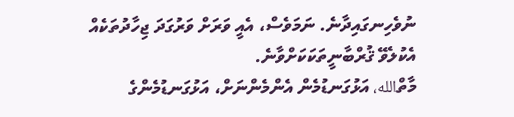ނުވެހިނގައިދާނެ. ނަމަވެސް، އެއީ ވަރަށް ވަރުގަދަ ޖިހާދުތަކެއް އެކުލެވޭ ޤުރްބާނީތަކަކަށްވާނެ.
މާތްالله، އަޅުގަނޑުމެން އެންމެންނަށް، އަޅުގަނޑުމެންގެ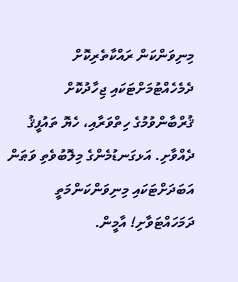މިނިވަންކަން ރައްކާތެރިކޮށް ދެމެހެއްޓުމަށްޓަކައި ޖިހާދުކޮށް ޤުރްބާންވުމުގެ ހިތްވަރާއި، ހެޔޮ ތައުފީޤު ދެއްވާށި. އަޅގަނޑުމެންގެ މިލޮބުވެތި ވަޠަން އަބަދަށްޓަކައި މިނިވަންކަންމަތީ ދަމަހައްޓަވާށި! އާމީން.